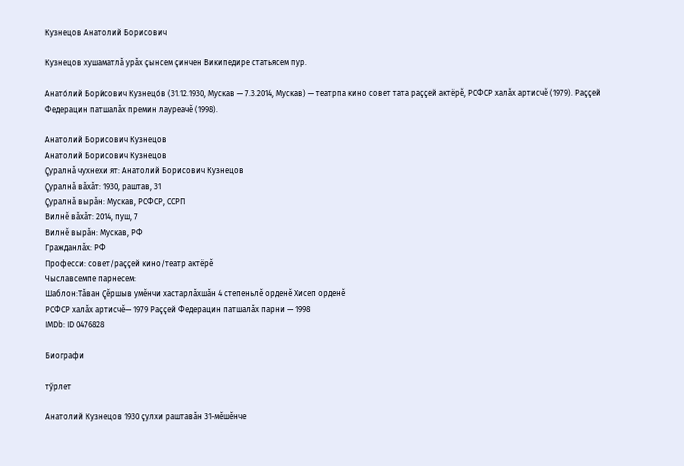Кузнецов Анатолий Борисович

Кузнецов хушаматлă урăх çынсем çинчен Википедире статьясем пур.

Анато́лий Бори́сович Кузнецо́в (31.12.1930, Мускав — 7.3.2014, Мускав) — театрпа кино совет тата раççей актёрĕ, РСФСР халăх артисчĕ (1979). Раççей Федерацин патшалăх премин лауреачĕ (1998).

Анатолий Борисович Кузнецов
Анатолий Борисович Кузнецов
Çуралнă чухнехи ят: Анатолий Борисович Кузнецов
Çуралнă вăхăт: 1930, раштав, 31
Çуралнă вырăн: Мускав, РСФСР, ССРП
Вилнĕ вăхăт: 2014, пуш, 7
Вилнĕ вырăн: Мускав, РФ
Гражданлăх: РФ
Професси: совет/раççей кино/театр актёрĕ
Чыславсемпе парнесем:
Шаблон:Тăван Çĕршыв умĕнчи хастарлăхшăн 4 степеньлĕ орденĕ Хисеп орденĕ
РСФСР халăх артисчĕ— 1979 Раççей Федерацин патшалăх парни — 1998
IMDb: ID 0476828

Биографи

тӳрлет

Анатолий Кузнецов 1930 çулхи раштавăн 31-мĕшĕнче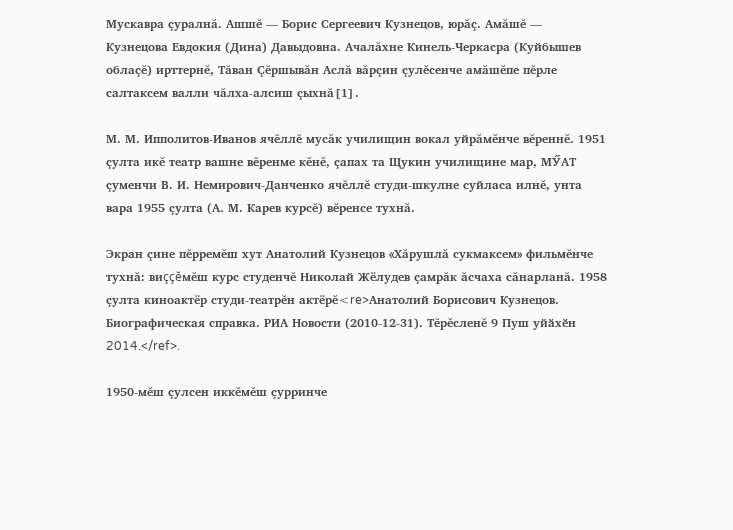Мускавра çуралнă. Ашшĕ — Борис Сергеевич Кузнецов, юрăç. Амăшĕ — Кузнецова Евдокия (Дина) Давыдовна. Ачалăхне Кинель-Черкасра (Куйбышев облаçĕ) ирттернĕ, Тăван Çĕршывăн Аслă вăрçин çулĕсенче амăшĕпе пĕрле салтаксем валли чăлха-алсиш çыхнă[1].

М. М. Ипполитов-Иванов ячĕллĕ мусăк училищин вокал уйрăмĕнче вĕреннĕ. 1951 çулта икĕ театр вашне вĕренме кĕнĕ, çапах та Щукин училищине мар, МӲАТ çуменчи В. И. Немирович-Данченко ячĕллĕ студи-шкулне суйласа илнĕ, унта вара 1955 çулта (А. М. Карев курсĕ) вĕренсе тухнă.

Экран çине пĕрремĕш хут Анатолий Кузнецов «Хăрушлă сукмаксем» фильмĕнче тухнă: виççĕмĕш курс студенчĕ Николай Жёлудев çамрăк ăсчаха сăнарланă. 1958 çулта киноактёр студи-театрĕн актёрĕ<re>Анатолий Борисович Кузнецов. Биографическая справка. РИА Новости (2010-12-31). Тĕрĕсленĕ 9 Пуш уйӑхӗн 2014.</ref>.

1950-мĕш çулсен иккĕмĕш çурринче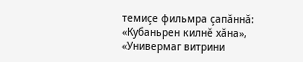темиçе фильмра çапăннă: «Кубаньрен килнĕ хăна», «Универмаг витрини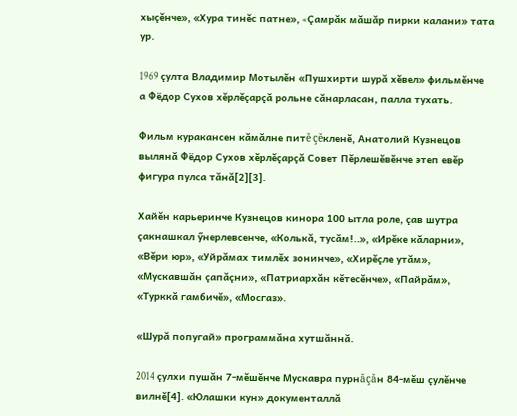хыçĕнче», «Хура тинĕс патне», «Çамрăк мăшăр пирки калани» тата ур.

1969 çулта Владимир Мотылĕн «Пушхирти шурă хĕвел» фильмĕнче а Фёдор Сухов хĕрлĕçарçă рольне сăнарласан, палла тухать.

Фильм куракансен кăмăлне питĕ çĕкленĕ, Анатолий Кузнецов вылянă Фёдор Сухов хĕрлĕçарçă Совет Пĕрлешĕвĕнче этеп евĕр фигура пулса тăнă[2][3].

Хайĕн карьеринче Кузнецов кинора 100 ытла роле, çав шутра çакнашкал ӳнерлевсенче, «Колькă, тусăм!..», «Ирĕке кăларни», «Вĕри юр», «Уйрăмах тимлĕх зонинче», «Хирĕçле утăм», «Мускавшăн çапăçни», «Патриархăн кĕтесĕнче», «Пайрăм», «Турккă гамбичĕ», «Мосгаз».

«Шурă попугай» программăна хутшăннă.

2014 çулхи пушăн 7-мĕшĕнче Мускавра пурнăçăн 84-мĕш çулĕнче вилнĕ[4]. «Юлашки кун» документаллă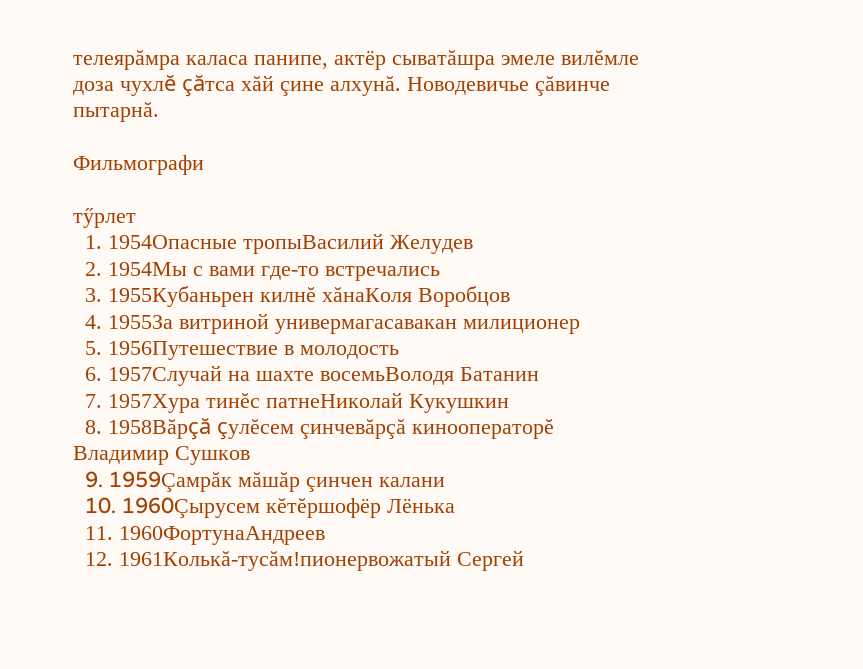телеярăмра каласа панипе, актёр сыватăшра эмеле вилĕмле доза чухлĕ çăтса хăй çине алхунă. Новодевичье çăвинче пытарнă.

Фильмографи

тӳрлет
  1. 1954Опасные тропыВасилий Желудев
  2. 1954Мы с вами где-то встречались
  3. 1955Кубаньрен килнĕ хăнаКоля Воробцов
  4. 1955За витриной универмагасавакан милиционер
  5. 1956Путешествие в молодость
  6. 1957Случай на шахте восемьВолодя Батанин
  7. 1957Хура тинĕс патнеНиколай Кукушкин
  8. 1958Вăрçă çулĕсем çинчевăрçă кинооператорĕ Владимир Сушков
  9. 1959Çамрăк мăшăр çинчен калани
  10. 1960Çырусем кĕтĕршофёр Лёнька
  11. 1960ФортунаАндреев
  12. 1961Колькă-тусăм!пионервожатый Сергей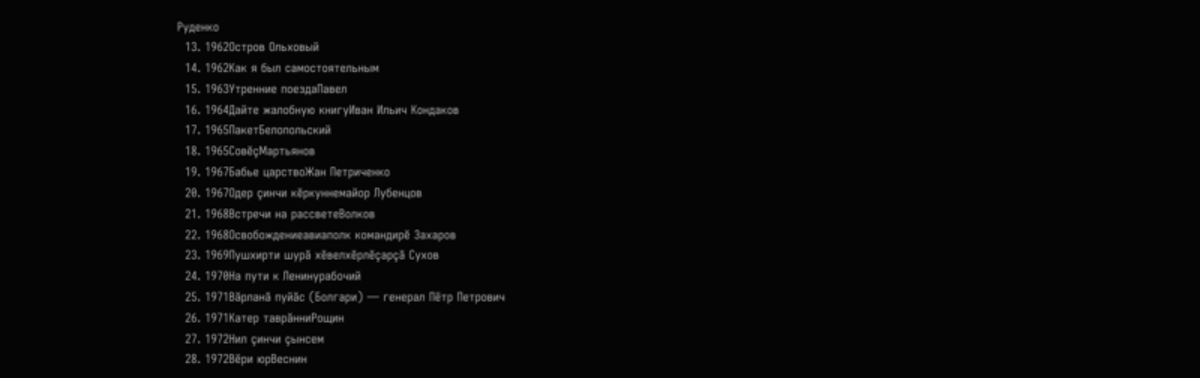Руденко
  13. 1962Остров Ольховый
  14. 1962Как я был самостоятельным
  15. 1963Утренние поездаПавел
  16. 1964Дайте жалобную книгуИван Ильич Кондаков
  17. 1965ПакетБелопольский
  18. 1965СовĕçМартьянов
  19. 1967Бабье царствоЖан Петриченко
  20. 1967Одер çинчи кĕркуннемайор Лубенцов
  21. 1968Встречи на рассветеВолков
  22. 1968Освобождениеавиаполк командирĕ Захаров
  23. 1969Пушхирти шурă хĕвелхĕрлĕçарçă Сухов
  24. 1970На пути к Ленинурабочий
  25. 1971Вăрланă пуйăс (Болгари) — генерал Пётр Петрович
  26. 1971Катер таврăнниРощин
  27. 1972Нил çинчи çынсем
  28. 1972Вĕри юрВеснин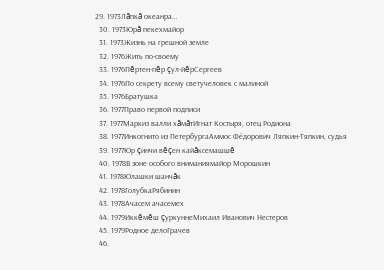29. 1973Лăпкă океанра…
  30. 1973Юрă пекехмайор
  31. 1973Жизнь на грешной земле
  32. 1976Жить по-своему
  33. 1976Пĕртен-пĕр çул-йĕрСергеев
  34. 1976По секрету всему светучеловек с малиной
  35. 1976Братушка
  36. 1977Право первой подписи
  37. 1977Маркиз валли хăмăтИгнат Костыря, отец Родиона
  38. 1977Инкогнито из ПетербургаАммос Фёдорович Ляпкин-Тяпкин, судья
  39. 1977Юр çинчи вĕçен кайăксемашшĕ
  40. 1978В зоне особого вниманиямайор Морошкин
  41. 1978Юлашки шанчăк
  42. 1978ГолубкаРябинин
  43. 1978Ачасем ачасемех
  44. 1979Иккĕмĕш çуркуннеМихаил Иванович Нестеров
  45. 1979Родное делоГрачев
  46.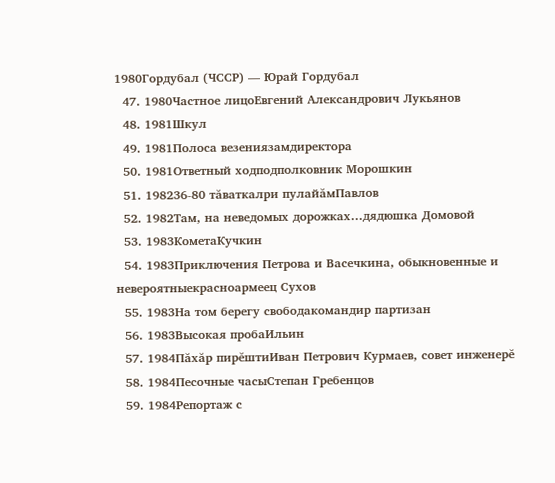1980Гордубал (ЧССР) — Юрай Гордубал
  47. 1980Частное лицоЕвгений Александрович Лукьянов
  48. 1981Шкул
  49. 1981Полоса везениязамдиректора
  50. 1981Ответный ходподполковник Морошкин
  51. 198236-80 тăваткалри пулайăмПавлов
  52. 1982Там, на неведомых дорожках…дядюшка Домовой
  53. 1983КометаКучкин
  54. 1983Приключения Петрова и Васечкина, обыкновенные и невероятныекрасноармеец Сухов
  55. 1983На том берегу свободакомандир партизан
  56. 1983Высокая пробаИльин
  57. 1984Пăхăр пирĕштиИван Петрович Курмаев, совет инженерĕ
  58. 1984Песочные часыСтепан Гребенцов
  59. 1984Репортаж с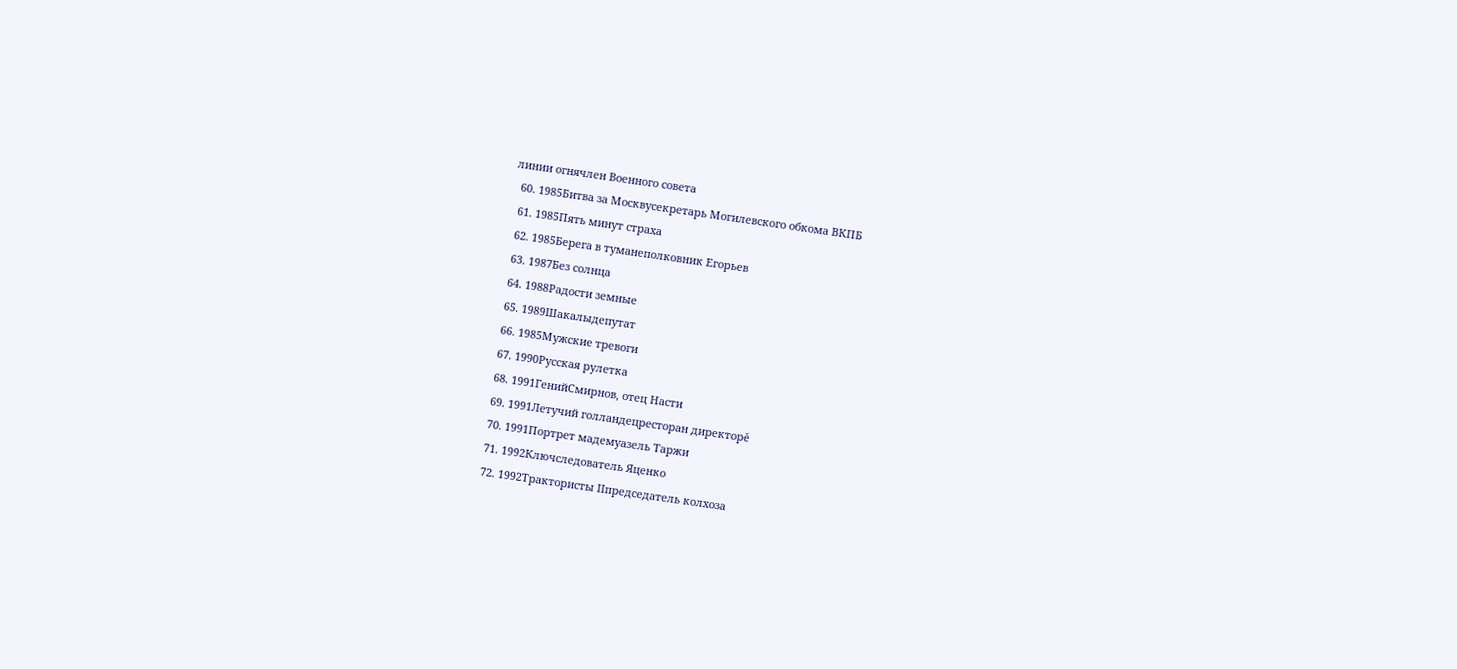линии огнячлен Военного совета
  60. 1985Битва за Москвусекретарь Могилевского обкома ВКПБ
  61. 1985Пять минут страха
  62. 1985Берега в туманеполковник Егорьев
  63. 1987Без солнца
  64. 1988Радости земные
  65. 1989Шакалыдепутат
  66. 1985Мужские тревоги
  67. 1990Русская рулетка
  68. 1991ГенийСмирнов, отец Насти
  69. 1991Летучий голландецресторан директорĕ
  70. 1991Портрет мадемуазель Таржи
  71. 1992Ключследователь Яценко
  72. 1992Трактористы IIпредседатель колхоза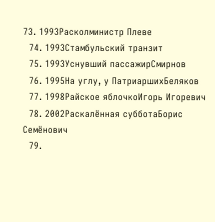73. 1993Расколминистр Плеве
  74. 1993Стамбульский транзит
  75. 1993Уснувший пассажирСмирнов
  76. 1995На углу, у ПатриаршихБеляков
  77. 1998Райское яблочкоИгорь Игоревич
  78. 2002Раскалённая субботаБорис Семёнович
  79.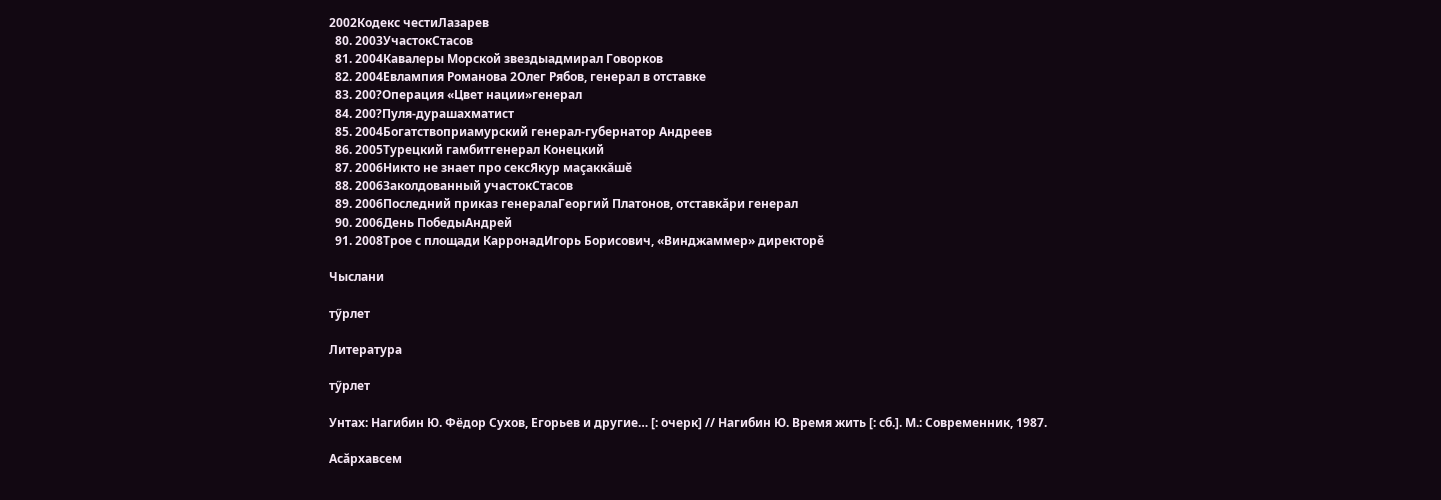2002Кодекс честиЛазарев
  80. 2003УчастокСтасов
  81. 2004Кавалеры Морской звездыадмирал Говорков
  82. 2004Евлампия Романова 2Олег Рябов, генерал в отставке
  83. 200?Операция «Цвет нации»генерал
  84. 200?Пуля-дурашахматист
  85. 2004Богатствоприамурский генерал-губернатор Андреев
  86. 2005Турецкий гамбитгенерал Конецкий
  87. 2006Никто не знает про сексЯкур маçаккăшĕ
  88. 2006Заколдованный участокСтасов
  89. 2006Последний приказ генералаГеоргий Платонов, отставкăри генерал
  90. 2006День ПобедыАндрей
  91. 2008Трое с площади КарронадИгорь Борисович, «Винджаммер» директорĕ

Чыслани

тӳрлет

Литература

тӳрлет

Унтах: Нагибин Ю. Фёдор Сухов, Егорьев и другие… [: очерк] // Нагибин Ю. Время жить [: сб.]. М.: Современник, 1987.

Асăрхавсем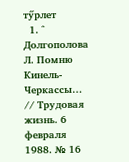тӳрлет
  1. ^ Долгополова Л. Помню Кинель-Черкассы… // Трудовая жизнь. 6 февраля 1988. № 16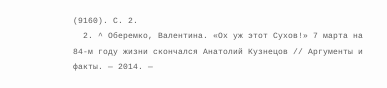(9160). С. 2.
  2. ^ Оберемко, Валентина. «Ох уж этот Сухов!» 7 марта на 84-м году жизни скончался Анатолий Кузнецов // Аргументы и факты. — 2014. —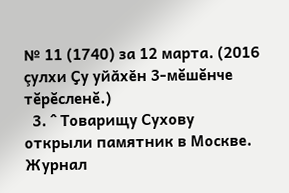№ 11 (1740) за 12 марта. (2016 çулхи Ҫу уйӑхӗн 3-мĕшĕнче тĕрĕсленĕ.)
  3. ^ Товарищу Сухову открыли памятник в Москве. Журнал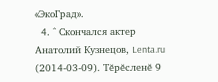«ЭкоГрад».
  4. ^ Скончался актер Анатолий Кузнецов, Lenta.ru (2014-03-09). Тĕрĕсленĕ 9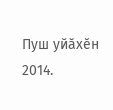Пуш уйӑхӗн 2014.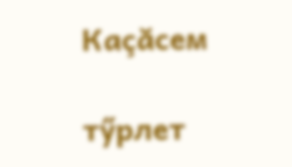Каçăсем

тӳрлет